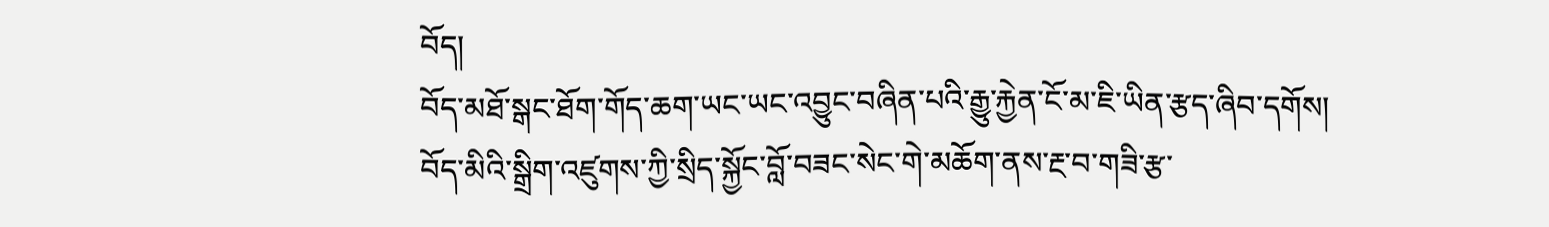བོད།
བོད་མཐོ་སྒང་ཐོག་གོད་ཆག་ཡང་ཡང་འབྱུང་བཞིན་པའི་རྒྱུ་རྐྱེན་ངོ་མ་ཇི་ཡིན་རྩད་ཞིབ་དགོས།
བོད་མིའི་སྒྲིག་འཛུགས་ཀྱི་སྲིད་སྐྱོང་བློ་བཟང་སེང་གེ་མཆོག་ནས་རྔ་བ་གཟི་རྩ་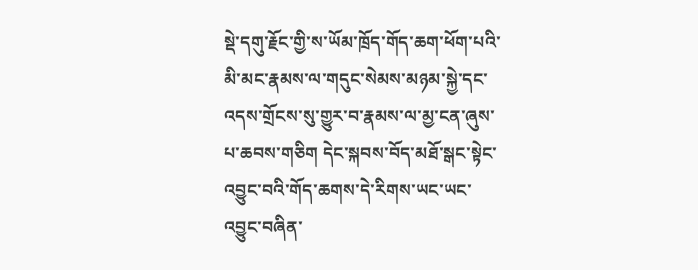སྡེ་དགུ་རྗོང་གྱི་ས་ཡོམ་ཁྲོད་གོད་ཆག་ཕོག་པའི་མི་མང་རྣམས་ལ་གདུང་སེམས་མཉམ་སྐྱེ་དང་འདས་གྲོངས་སུ་གྱུར་བ་རྣམས་ལ་མྱ་ངན་ཞུས་པ་ཆབས་གཅིག དེང་སྐབས་བོད་མཐོ་སྒང་སྟེང་འབྱུང་བའི་གོད་ཆགས་དེ་རིགས་ཡང་ཡང་འབྱུང་བཞིན་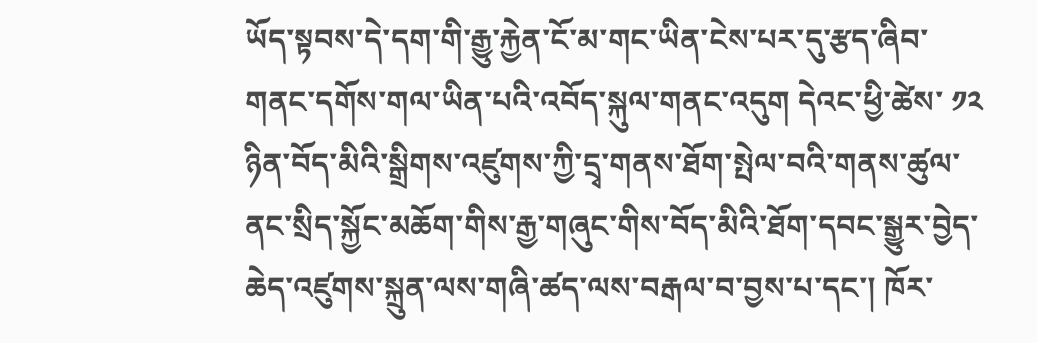ཡོད་སྟབས་དེ་དག་གི་རྒྱུ་རྐྱེན་ངོ་མ་གང་ཡིན་ངེས་པར་དུ་རྩད་ཞིབ་གནང་དགོས་གལ་ཡིན་པའི་འབོད་སྐུལ་གནང་འདུག དེའང་ཕྱི་ཚེས་ ༡༢ ཉིན་བོད་མིའི་སྒྲིགས་འཛུགས་ཀྱི་དྲྭ་གནས་ཐོག་སྤེལ་བའི་གནས་ཚུལ་ནང་སྲིད་སྐྱོང་མཆོག་གིས་རྒྱ་གཞུང་གིས་བོད་མིའི་ཐོག་དབང་སྒྱུར་བྱེད་ཆེད་འཛུགས་སྐྲུན་ལས་གཞི་ཚད་ལས་བརྒལ་བ་བྱས་པ་དང་། ཁོར་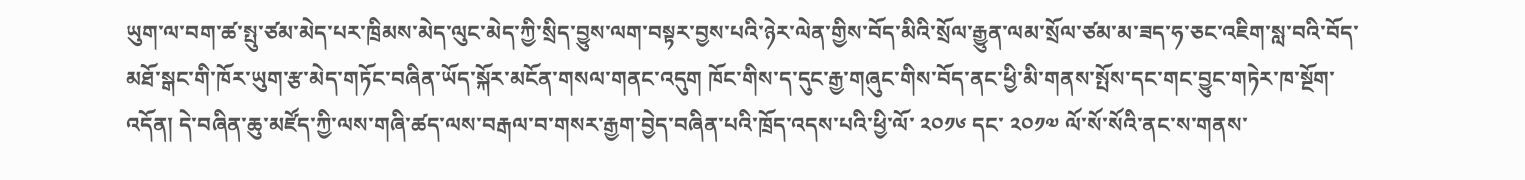ཡུག་ལ་བག་ཚ་སྤུ་ཙམ་མེད་པར་ཁྲིམས་མེད་ལུང་མེད་ཀྱི་སྲིད་བྱུས་ལག་བསྟར་བྱས་པའི་ཉེར་ལེན་གྱིས་བོད་མིའི་སྲོལ་རྒྱུན་ལམ་སྲོལ་ཙམ་མ་ཟད་ཧ་ཅང་འཇིག་སླ་བའི་བོད་མཐོ་སྒང་གི་ཁོར་ཡུག་རྩ་མེད་གཏོང་བཞིན་ཡོད་སྐོར་མངོན་གསལ་གནང་འདུག ཁོང་གིས་ད་དུང་རྒྱ་གཞུང་གིས་བོད་ནང་ཕྱི་མི་གནས་སྤོས་དང་གང་བྱུང་གཏེར་ཁ་སྔོག་འདོན། དེ་བཞིན་ཆུ་མཛོད་ཀྱི་ལས་གཞི་ཚད་ལས་བརྒལ་བ་གསར་རྒྱག་བྱེད་བཞིན་པའི་ཁྲོད་འདས་པའི་ཕྱི་ལོ་ ༢༠༡༦ དང་ ༢༠༡༧ ལོ་སོ་སོའི་ནང་ས་གནས་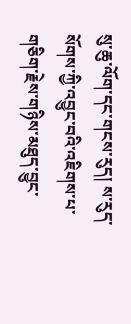སུ་ཆུ་ལོག་དང་གངས་རུད། ས་རུད་སོགས་ཀྱི་འབྱུང་བའི་འཇིགས་པ་གཅིག་རྗེས་གཉིས་མཐུད་བྱུང་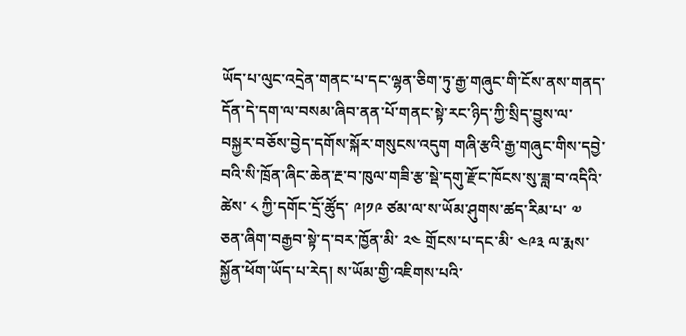ཡོད་པ་ལུང་འདྲེན་གནང་པ་དང་ལྷན་ཅིག་ཏུ་རྒྱ་གཞུང་གི་ངོས་ནས་གནད་དོན་དེ་དག་ལ་བསམ་ཞིབ་ནན་པོ་གནང་སྟེ་རང་ཉིད་ཀྱི་སྲིད་བྱུས་ལ་བསྐྱར་བཅོས་བྱེད་དགོས་སྐོར་གསུངས་འདུག གཞི་རྩའི་རྒྱ་གཞུང་གིས་དབྱེ་བའི་སི་ཁྲོན་ཞིང་ཆེན་རྔ་བ་ཁུལ་གཟི་རྩ་སྡེ་དགུ་རྫོང་ཁོངས་སུ་ཟླ་བ་འདིའི་ཚེས་ ༨ ཀྱི་དགོང་དྲོ་ཚོུད་ ༩།༡༩ ཙམ་ལ་ས་ཡོམ་ཤུགས་ཚད་རིམ་པ་ ༧ ཅན་ཞིག་བརྒྱབ་སྟེ་ད་བར་ཁྱོན་མི་ ༢༤ གྲོངས་པ་དང་མི་ ༤༩༣ ལ་རྨས་སྐྱོན་ཕོག་ཡོད་པ་རེད། ས་ཡོམ་གྱི་འཇིགས་པའི་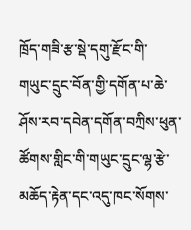ཁྲོད་གཟི་རྩ་སྡེ་དགུ་རྫོང་གི་གཡུང་དྲུང་བོན་གྱི་དགོན་པ་ཆེ་ཤོས་རབ་དབེན་དགོན་བཀྲིས་ཕུན་ཚོགས་གླིང་གི་གཡུང་དྲུང་ལྷ་རྩེ་མཆོད་རྟེན་དང་འདུ་ཁང་སོགས་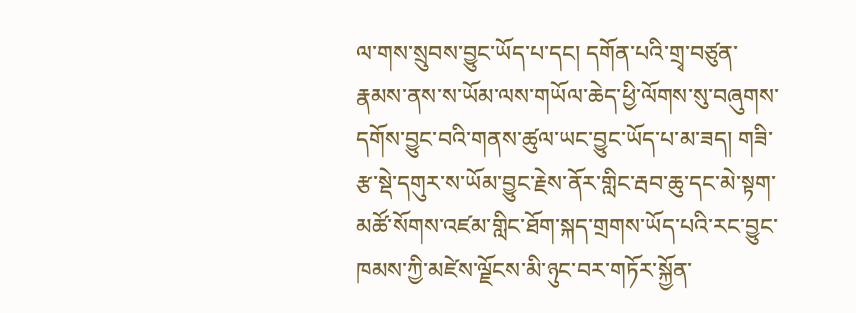ལ་གས་སྲུབས་བྱུང་ཡོད་པ་དང། དགོན་པའི་གྲྭ་བཙུན་རྣམས་ནས་ས་ཡོམ་ལས་གཡོལ་ཆེད་ཕྱི་ལོགས་སུ་བཞུགས་དགོས་བྱུང་བའི་གནས་ཚུལ་ཡང་བྱུང་ཡོད་པ་མ་ཟད། གཟི་རྩ་སྡེ་དགུར་ས་ཡོམ་བྱུང་རྗེས་ནོར་གླིང་རྦབ་ཆུ་དང་མེ་སྟག་མཚོ་སོགས་འཛམ་གླིང་ཐོག་སྐད་གྲགས་ཡོད་པའི་རང་བྱུང་ཁམས་ཀྱི་མཛེས་ལྗོངས་མི་ཉུང་བར་གཏོར་སྐྱོན་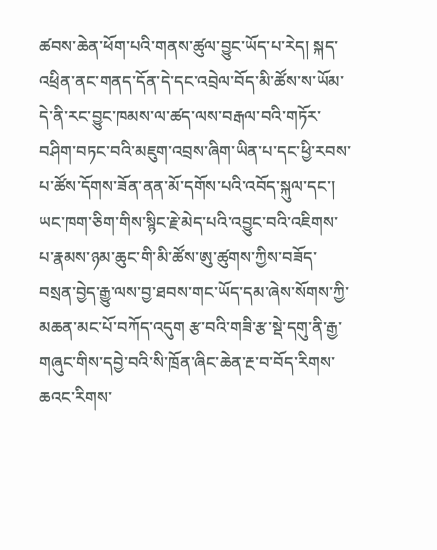ཚབས་ཆེན་ཕོག་པའི་གནས་ཚུལ་བྱུང་ཡོད་པ་རེད། སྐད་འཕྲིན་ནང་གནད་དོན་དེ་དང་འབྲེལ་བོད་མི་ཚོས་ས་ཡོམ་དེ་ནི་རང་བྱུང་ཁམས་ལ་ཚད་ལས་བརྒལ་བའི་གཏོར་བཤིག་བཏང་བའི་མཇུག་འབྲས་ཞིག་ཡིན་པ་དང་ཕྱི་རབས་པ་ཚོས་དོགས་ཟོན་ནན་མོ་དགོས་པའི་འབོད་སྐུལ་དང་། ཡང་ཁག་ཅིག་གིས་སྙིང་རྗེ་མེད་པའི་འབྱུང་བའི་འཇིགས་པ་རྣམས་ཉམ་ཆུང་གི་མི་ཚོས་ཨུ་ཚུགས་ཀྱིས་བཟོད་བསྲན་བྱེད་རྒྱུ་ལས་བྱ་ཐབས་གང་ཡོད་དམ་ཞེས་སོགས་ཀྱི་མཆན་མང་པོ་བཀོད་འདུག རྩ་བའི་གཟི་རྩ་སྡེ་དགུ་ནི་རྒྱ་གཞུང་གིས་དབྱེ་བའི་སི་ཁྲོན་ཞིང་ཆེན་རྔ་བ་བོད་རིགས་ཆའང་རིགས་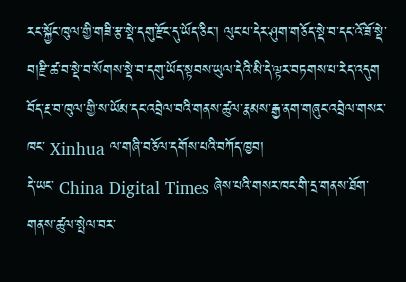རང་སྐྱོང་ཁུལ་གྱི་གཟི་རྩ་སྡེ་དགུ་རྫོང་དུ་ཡོད་ཅིང་། ལུང་པ་དེར་ཤུག་གཅོད་སྡེ་བ་དང་འོ་ཟོ་སྡེ་བ།རྫི་ཚ་བ་སྡེ་བ་སོགས་སྡེ་བ་དགུ་ཡོད་སྟབས་ཡུལ་དེའི་མི་དེ་ལྟར་བཏགས་པ་རེད་འདུག
བོད་རྔ་བ་ཁུལ་གྱི་ས་ཡོམ་དང་འབྲེལ་བའི་གནས་ཚུལ་རྣམས་རྒྱ་ནག་གཞུང་འབྲེལ་གསར་ཁང་ Xinhua ལ་གཞི་བཅོལ་དགོས་པའི་བཀོད་ཁྱབ།
དེ་ཡང་ China Digital Times ཞེས་པའི་གསར་ཁང་གི་དྲ་གནས་ཐོག་གནས་ཚུལ་སྤེལ་བར་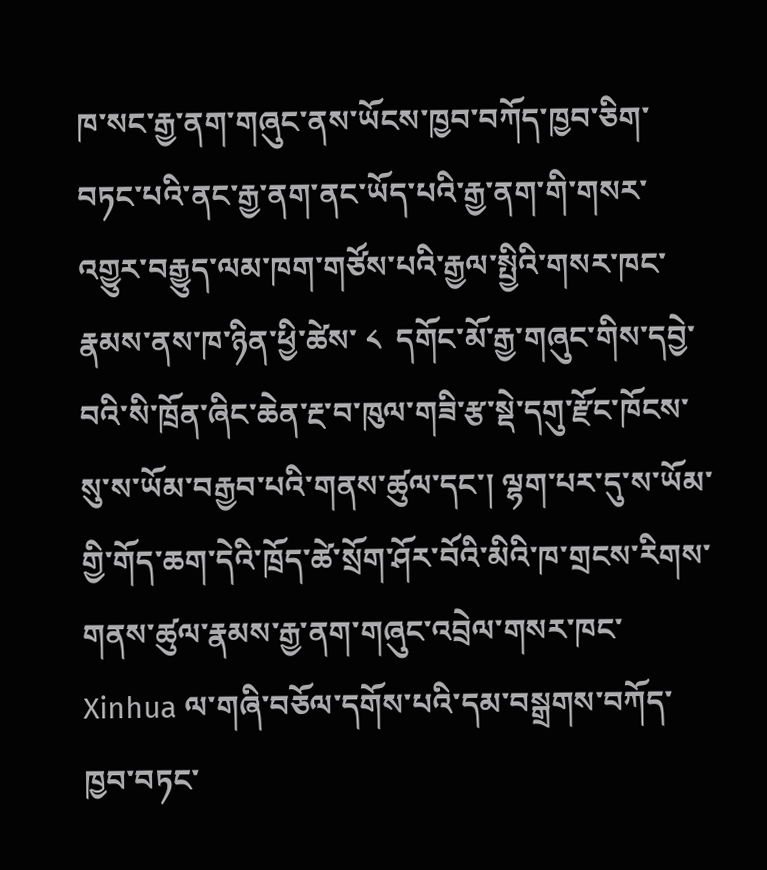ཁ་སང་རྒྱ་ནག་གཞུང་ནས་ཡོངས་ཁྱབ་བཀོད་ཁྱབ་ཅིག་བཏང་པའི་ནང་རྒྱ་ནག་ནང་ཡོད་པའི་རྒྱ་ནག་གི་གསར་འགྱུར་བརྒྱུད་ལམ་ཁག་གཙོས་པའི་རྒྱལ་སྤྱིའི་གསར་ཁང་རྣམས་ནས་ཁ་ཉིན་ཕྱི་ཚེས་ ༨  དགོང་མོ་རྒྱ་གཞུང་གིས་དབྱེ་བའི་སི་ཁྲོན་ཞིང་ཆེན་རྔ་བ་ཁུལ་གཟི་རྩ་སྡེ་དགུ་རྫོང་ཁོངས་སུ་ས་ཡོམ་བརྒྱབ་པའི་གནས་ཚུལ་དང་། ལྷག་པར་དུ་ས་ཡོམ་གྱི་གོད་ཆག་དེའི་ཁྲོད་ཚེ་སྲོག་ཤོར་བོའི་མིའི་ཁ་གྲངས་རིགས་གནས་ཚུལ་རྣམས་རྒྱ་ནག་གཞུང་འབྲེལ་གསར་ཁང་ Xinhua ལ་གཞི་བཅོལ་དགོས་པའི་དམ་བསྒྲགས་བཀོད་ཁྱབ་བཏང་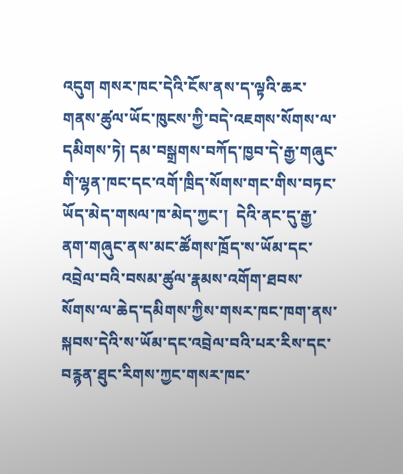འདུག གསར་ཁང་དེའི་ངོས་ནས་ད་ལྟའི་ཆར་གནས་ཚུལ་ཡོང་ཁུངས་ཀྱི་བདེ་འཇགས་སོགས་ལ་དམིགས་ཏེ། དམ་བསྒྲགས་བཀོད་ཁྱབ་དེ་རྒྱ་གཞུང་གི་ལྷན་ཁང་དང་འགོ་ཁྲིད་སོགས་གང་གིས་བཏང་ཡོད་མེད་གསལ་ཁ་མེད་ཀྱང་།  དེའི་ནང་དུ་རྒྱ་ནག་གཞུང་ནས་མང་ཚོགས་ཁྲོད་ས་ཡོམ་དང་འབྲེལ་བའི་བསམ་ཚུལ་རྣམས་འགོག་ཐབས་སོགས་ལ་ཆེད་དམིགས་ཀྱིས་གསར་ཁང་ཁག་ནས་སྐབས་དེའི་ས་ཡོམ་དང་འབྲེལ་བའི་པར་རིས་དང་བརྙན་ཐུང་རིགས་ཀྱང་གསར་ཁང་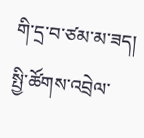གི་དྲ་བ་ཙམ་མ་ཟད། སྤྱི་ཚོགས་འབྲེལ་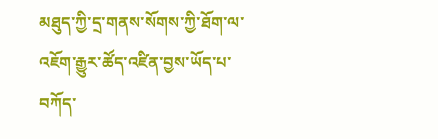མཐུད་ཀྱི་དྲ་གནས་སོགས་ཀྱི་ཐོག་ལ་འཇོག་རྒྱུར་ཚོད་འཛིན་བྱས་ཡོད་པ་བཀོད་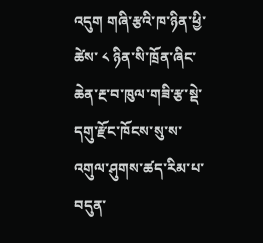འདུག གཞི་རྩའི་ཁ་ཉིན་ཕྱི་ཚེས་ ༨ ཉིན་སི་ཁྲོན་ཞིང་ཆེན་རྔ་བ་ཁུལ་གཟི་རྩ་སྡེ་དགུ་རྫོང་ཁོངས་སུ་ས་འགུལ་ཤུགས་ཚད་རིམ་པ་བདུན་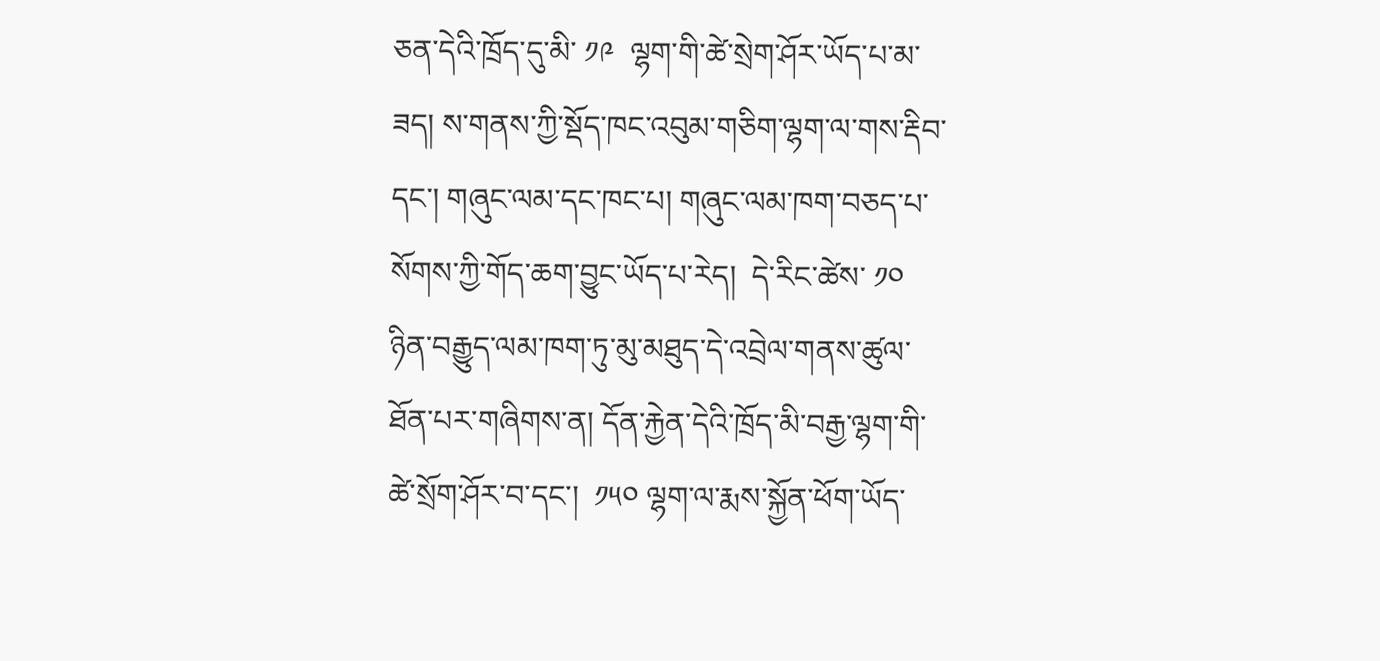ཅན་དེའི་ཁྲོད་དུ་མི་ ༡༩  ལྷག་གི་ཚེ་སྲེག་ཤོར་ཡོད་པ་མ་ཟད། ས་གནས་ཀྱི་སྡོད་ཁང་འབུམ་གཅིག་ལྷག་ལ་གས་རྡིབ་དང་། གཞུང་ལམ་དང་ཁང་པ། གཞུང་ལམ་ཁག་བཅད་པ་སོགས་ཀྱི་གོད་ཆག་བྱུང་ཡོད་པ་རེད།  དེ་རིང་ཚེས་ ༡༠ ཉིན་བརྒྱུད་ལམ་ཁག་ཏུ་མུ་མཐུད་དེ་འབྲེལ་གནས་ཚུལ་ཐོན་པར་གཞིགས་ན། དོན་རྐྱེན་དེའི་ཁྲོད་མི་བརྒྱ་ལྷག་གི་ཚེ་སྲོག་ཤོར་བ་དང་།  ༡༥༠ ལྷག་ལ་རྨས་སྐྱོན་ཕོག་ཡོད་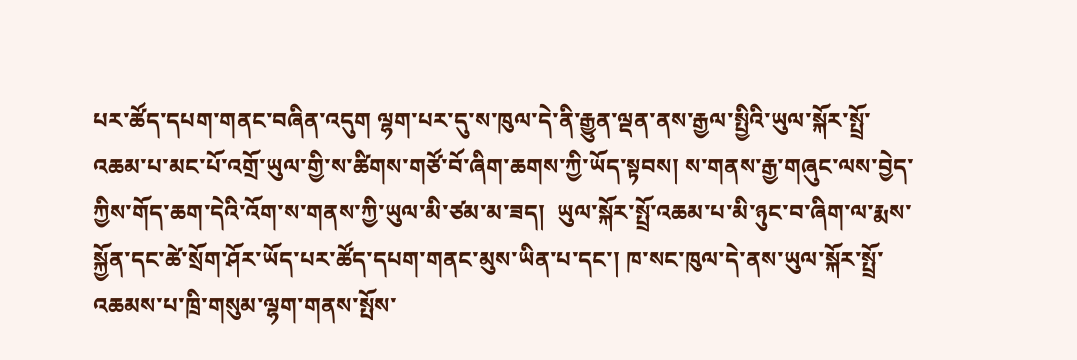པར་ཚོད་དཔག་གནང་བཞིན་འདུག ལྷག་པར་དུ་ས་ཁུལ་དེ་ནི་རྒྱུན་ལྡན་ནས་རྒྱལ་སྤྱིའི་ཡུལ་སྐོར་སྤྲོ་འཆམ་པ་མང་པོ་འགྲོ་ཡུལ་གྱི་ས་ཚིགས་གཙོ་བོ་ཞིག་ཆགས་ཀྱི་ཡོད་སྟབས། ས་གནས་རྒྱ་གཞུང་ལས་བྱེད་ཀྱིས་གོད་ཆག་དེའི་འོག་ས་གནས་ཀྱི་ཡུལ་མི་ཙམ་མ་ཟད།  ཡུལ་སྐོར་སྤྲོ་འཆམ་པ་མི་ཉུང་བ་ཞིག་ལ་རྨས་སྐྱོན་དང་ཚེ་སྲོག་ཤོར་ཡོད་པར་ཚོད་དཔག་གནང་མུས་ཡིན་པ་དང་། ཁ་སང་ཁུལ་དེ་ནས་ཡུལ་སྐོར་སྤྲོ་འཆམས་པ་ཁྲི་གསུམ་ལྷག་གནས་སྤོས་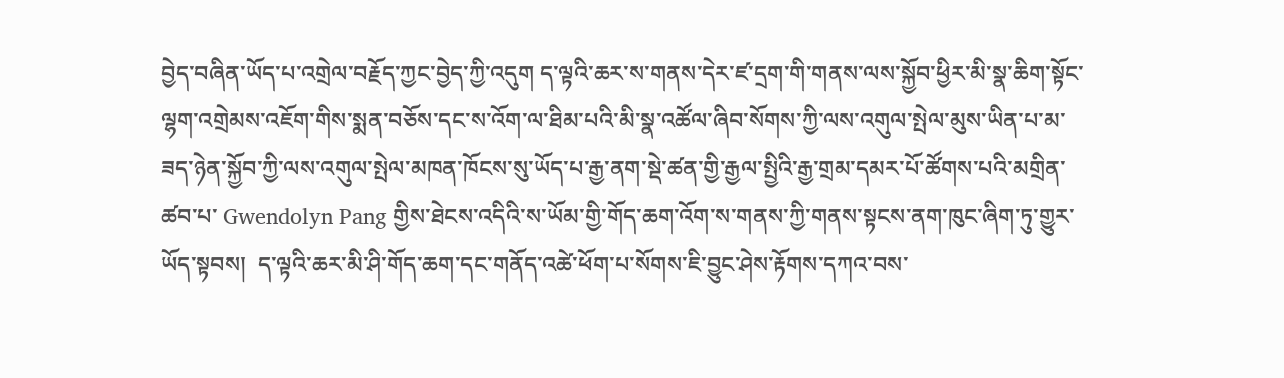བྱེད་བཞིན་ཡོད་པ་འགྲེལ་བརྗོད་ཀྱང་བྱེད་ཀྱི་འདུག ད་ལྟའི་ཆར་ས་གནས་དེར་ཛ་དྲག་གི་གནས་ལས་སྐྱོབ་ཕྱིར་མི་སྣ་ཆིག་སྟོང་ལྷག་འགྲེམས་འཇོག་གིས་སྨན་བཅོས་དང་ས་འོག་ལ་ཐིམ་པའི་མི་སྣ་འཚོལ་ཞིབ་སོགས་ཀྱི་ལས་འགུལ་སྤེལ་མུས་ཡིན་པ་མ་ཟད་ཉེན་སྐྱོབ་ཀྱི་ལས་འགུལ་སྤེལ་མཁན་ཁོངས་སུ་ཡོད་པ་རྒྱ་ནག་སྡེ་ཚན་གྱི་རྒྱལ་སྤྱིའི་རྒྱ་གྲམ་དམར་པོ་ཚོགས་པའི་མགྲིན་ཚབ་པ་ Gwendolyn Pang གྱིས་ཐེངས་འདིའི་ས་ཡོམ་གྱི་གོད་ཆག་འོག་ས་གནས་ཀྱི་གནས་སྟངས་ནག་ཁུང་ཞིག་ཏུ་གྱུར་ཡོད་སྟབས།  ད་ལྟའི་ཆར་མི་ཤི་གོད་ཆག་དང་གནོད་འཚེ་ཕོག་པ་སོགས་ཇི་བྱུང་ཤེས་རྟོགས་དཀའ་བས་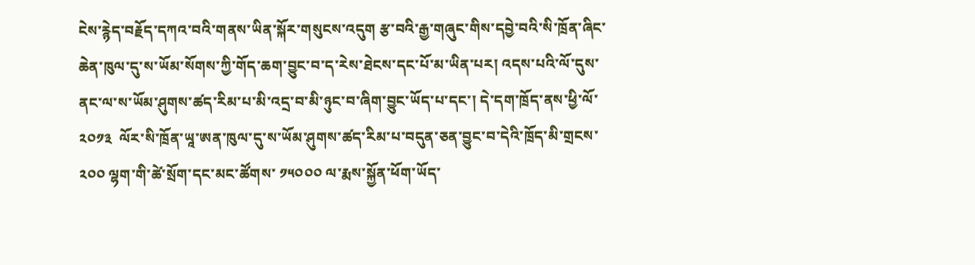ངེས་རྙེད་བརྗོད་དཀའ་བའི་གནས་ཡིན་སྐོར་གསུངས་འདུག རྩ་བའི་རྒྱ་གཞུང་གིས་དབྱེ་བའི་སི་ཁྲོན་ཞིང་ཆེན་ཁུལ་དུ་ས་ཡོམ་སོགས་ཀྱི་གོད་ཆག་བྱུང་བ་ད་རེས་ཐེངས་དང་པོ་མ་ཡིན་པར། འདས་པའི་ལོ་དུས་ནང་ལ་ས་ཡོམ་ཤུགས་ཚད་རིམ་པ་མི་འདྲ་བ་མི་ཉུང་བ་ཞིག་བྱུང་ཡོད་པ་དང་། དེ་དག་ཁྲོད་ནས་ཕྱི་ལོ་ ༢༠༡༣  ལོར་སི་ཁྲོན་ཡཱ་ཨན་ཁུལ་དུ་ས་ཡོམ་ཤུགས་ཚད་རིམ་པ་བདུན་ཅན་བྱུང་བ་དེའི་ཁྲོད་མི་གྲངས་ ༢༠༠ ལྷག་གི་ཚེ་སྲོག་དང་མང་ཚོགས་ ༡༥༠༠༠ ལ་རྨས་སྐྱོན་ཕོག་ཡོད་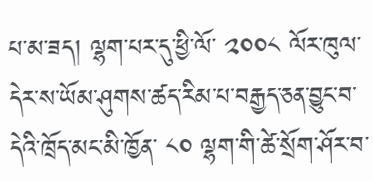པ་མ་ཟད། ལྷག་པར་དུ་ཕྱི་ལོ་ ༢༠༠༨ ལོར་ཁུལ་དེར་ས་ཡོམ་ཤུགས་ཚད་རིམ་པ་བརྒྱད་ཅན་བྱུང་བ་དེའི་ཁྲོད་མང་མི་ཁྱོན་ ༨༠ ལྷག་གི་ཚེ་སྲོག་ཤོར་བ་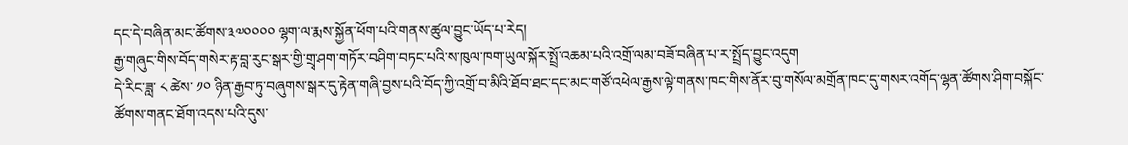དང་དེ་བཞིན་མང་ཚོགས་༣༧༠༠༠༠ ལྷག་ལ་རྨས་སྐྱོན་ཕོག་པའི་གནས་ཚུལ་བྱུང་ཡོད་པ་རེད།
རྒྱ་གཞུང་གིས་བོད་གསེར་རྟ་བླ་རུང་སྒར་གྱི་གྲྭ་ཤག་གཏོར་བཤིག་བཏང་པའི་ས་ཁུལ་ཁག་ཡུལ་སྐོར་སྤྲོ་འཆམ་པའི་འགྲོ་ལམ་བཟོ་བཞིན་པ་ར་སྤྲོད་བྱུང་འདུག
དེ་རིང་ཟླ་ ༨ ཚེས་ ༡༠ ཉིན་རྒྱབ་ཏུ་བཞུགས་སྒར་དུ་རྟེན་གཞི་བྱས་པའི་བོད་ཀྱི་འགྲོ་བ་མིའི་ཐོབ་ཐང་དང་མང་གཙོ་འཕེལ་རྒྱས་ལྟེ་གནས་ཁང་གིས་ནོར་བུ་གསོལ་མགྲོན་ཁང་དུ་གསར་འགོད་ལྷན་ཚོགས་ཤིག་བསྐོང་ཚོགས་གནང་ཐོག་འདས་པའི་དུས་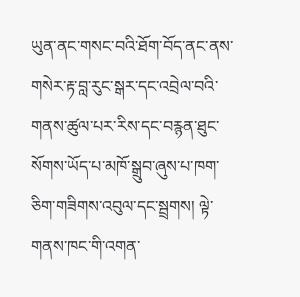ཡུན་ནང་གསང་བའི་ཐོག་བོད་ནང་ནས་གསེར་རྟ་བླ་རུང་སྒར་དང་འབྲེལ་བའི་གནས་ཚུལ་པར་རིས་དང་བརྙན་ཐུང་སོགས་ཡོད་པ་མཁོ་སྒྲུབ་ཞུས་པ་ཁག་ཅིག་གཟིགས་འབུལ་དང་སྦྲགས། ལྟེ་གནས་ཁང་གི་འགན་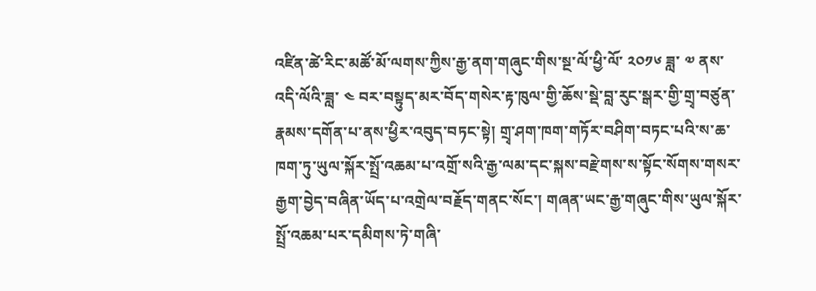འཛིན་ཚེ་རིང་མཚོ་མོ་ལགས་ཀྱིས་རྒྱ་ནག་གཞུང་གིས་སྔ་ལོ་ཕྱི་ལོ་ ༢༠༡༦ ཟླ་ ༧ ནས་འདི་ལོའི་ཟླ་ ༤ བར་བསྟུད་མར་བོད་གསེར་རྟ་ཁུལ་གྱི་ཆོས་སྡེ་བླ་རུང་སྒར་གྱི་གྲྭ་བཙུན་རྣམས་དགོན་པ་ནས་ཕྱིར་འབུད་བཏང་སྟེ། གྲྭ་ཤག་ཁག་གཏོར་བཤིག་བཏང་པའི་ས་ཆ་ཁག་ཏུ་ཡུལ་སྐོར་སྤྲོ་འཆམ་པ་འགྲོ་སའི་རྒྱ་ལམ་དང་སྐས་བརྫེགས་ས་སྟོང་སོགས་གསར་རྒྱག་བྱེད་བཞིན་ཡོད་པ་འགྲེལ་བརྗོད་གནང་སོང་། གཞན་ཡང་རྒྱ་གཞུང་གིས་ཡུལ་སྐོར་སྤྲོ་འཆམ་པར་དམིགས་ཏེ་གཞི་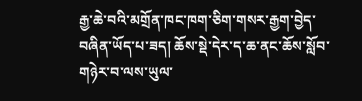རྒྱ་ཆེ་བའི་མགྲོན་ཁང་ཁག་ཅིག་གསར་རྒྱག་བྱེད་བཞིན་ཡོད་པ་ཟད། ཆོས་སྡེ་དེར་ད་ཆ་ནང་ཆོས་སློབ་གཉེར་བ་ལས་ཡུལ་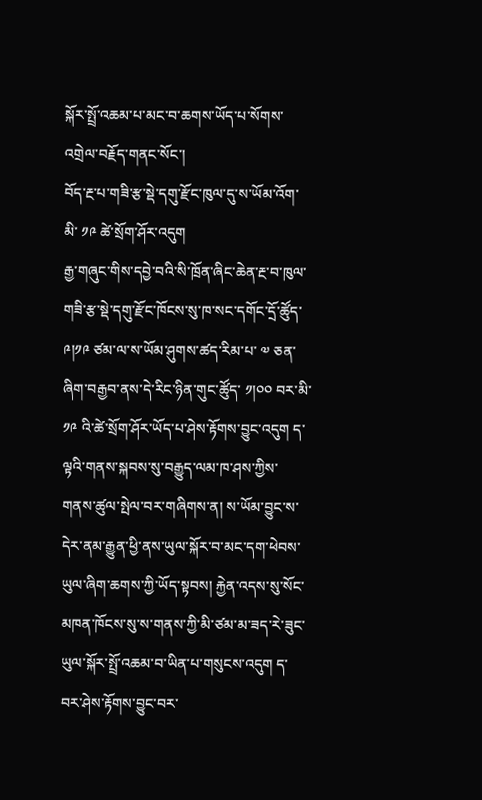སྐོར་སྤྲོ་འཆམ་པ་མང་བ་ཆགས་ཡོད་པ་སོགས་འགྲེལ་བརྗོད་གནང་སོང་།
བོད་རྔ་པ་གཟི་རྩ་སྡེ་དགུ་རྫོང་ཁུལ་དུ་ས་ཡོམ་འོག་མི་ ༡༩ ཚེ་སྲོག་ཤོར་འདུག
རྒྱ་གཞུང་གིས་དབྱེ་བའི་སི་ཁྲོན་ཞིང་ཆེན་རྔ་བ་ཁུལ་གཟི་རྩ་སྡེ་དགུ་རྫོང་ཁོངས་སུ་ཁ་སང་དགོང་དྲོ་ཚོུད་༩།༡༩ ཙམ་ལ་ས་ཡོམ་ཤུགས་ཚད་རིམ་པ་ ༧ ཅན་ཞིག་བརྒྱབ་ནས་དེ་རིང་ཉིན་གུང་ཚོུད་ ༡།༠༠ བར་མི་ ༡༩ འི་ཚེ་སྲོག་ཤོར་ཡོད་པ་ཤེས་རྟོགས་བྱུང་འདུག ད་ལྟའི་གནས་སྐབས་སུ་བརྒྱུད་ལམ་ཁ་ཤས་ཀྱིས་གནས་ཚུལ་སྤེལ་བར་གཞིགས་ན། ས་ཡོམ་བྱུང་ས་དེར་ནམ་རྒྱུན་ཕྱི་ནས་ཡུལ་སྐོར་བ་མང་དག་ཕེབས་ཡུལ་ཞིག་ཆགས་ཀྱི་ཡོད་སྟབས། རྐྱེན་འདས་སུ་སོང་མཁན་ཁོངས་སུ་ས་གནས་ཀྱི་མི་ཙམ་མ་ཟད་རེ་ཟུང་ཡུལ་སྐོར་སྤྲོ་འཆམ་བ་ཡིན་པ་གསུངས་འདུག ད་བར་ཤེས་རྟོགས་བྱུང་བར་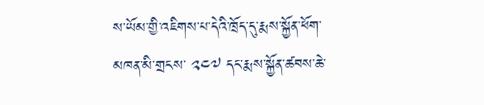ས་ཡོམ་གྱི་འཇིགས་པ་དེའི་ཁྲོད་དུ་རྨས་སྐྱོན་ཕོག་མཁན་མི་གྲངས་ ༢༤༧ དང་རྨས་སྐྱོན་ཚབས་ཆེ་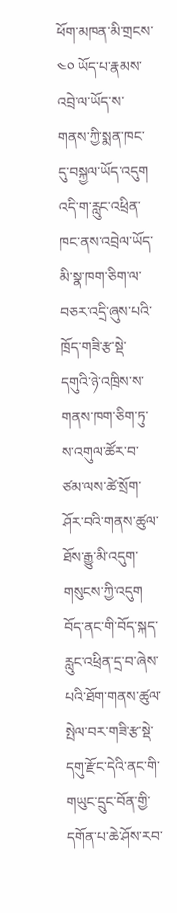ཕོག་མཁན་མི་གྲངས་ ༤༠ ཡོད་པ་རྣམས་འབྲེ་ལ་ཡོད་ས་གནས་ཀྱི་སྨན་ཁང་དུ་བསྐྱལ་ཡོད་འདུག འདི་ག་རླུང་འཕྲིན་ཁང་ནས་འབྲེལ་ཡོད་མི་སྣ་ཁག་ཅིག་ལ་བཅར་འདྲི་ཞུས་པའི་ཁྲོད་གཟི་རྩ་སྡེ་དགུའི་ཉེ་འཁྲིས་ས་གནས་ཁག་ཅིག་ཏུ་ས་འགུལ་ཚོར་བ་ཙམ་ལས་ཚེ་སྲོག་ཤོར་བའི་གནས་ཚུལ་ཐོས་རྒྱུ་མི་འདུག་གསུངས་ཀྱི་འདུག བོད་ནང་གི་བོད་སྐད་རླུང་འཕྲིན་དྲ་བ་ཞེས་པའི་ཐོག་གནས་ཚུལ་སྤེལ་བར་གཟི་རྩ་སྡེ་དགུ་རྫོང་དེའི་ནང་གི་གཡུང་དྲུང་བོན་གྱི་དགོན་པ་ཆེ་ཤོས་རབ་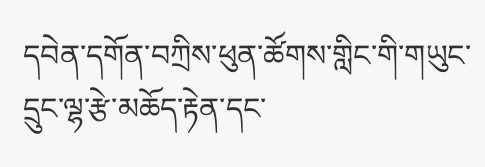དབེན་དགོན་བཀྲིས་ཕུན་ཚོགས་གླིང་གི་གཡུང་དྲུང་ལྷ་རྩེ་མཆོད་རྟེན་དང་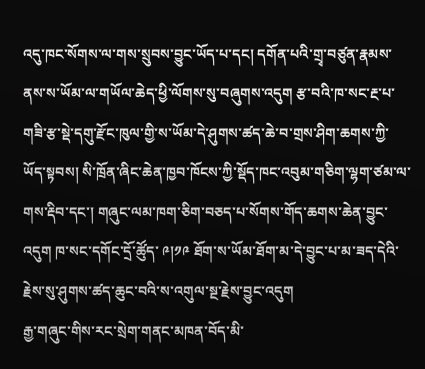འདུ་ཁང་སོགས་ལ་གས་སྲུབས་བྱུང་ཡོད་པ་དང། དགོན་པའི་གྲྭ་བཙུན་རྣམས་ནས་ས་ཡོམ་ལ་གཡོལ་ཆེད་ཕྱི་ལོགས་སུ་བཞུགས་འདུག རྩ་བའི་ཁ་སང་རྔ་པ་གཟི་རྩ་སྡེ་དགུ་རྫོང་ཁུལ་གྱི་ས་ཡོམ་དེ་ཤུགས་ཚད་ཆེ་བ་གྲས་ཤིག་ཆགས་ཀྱི་ཡོད་སྟབས། སི་ཁྲོན་ཞིང་ཆེན་ཁྱབ་ཁོངས་ཀྱི་སྡོད་ཁང་འབུམ་གཅིག་ལྷག་ཙམ་ལ་གས་རྡིབ་དང་། གཞུང་ལམ་ཁག་ཅིག་བཅད་པ་སོགས་གོད་ཆགས་ཆེན་བྱུང་འདུག ཁ་སང་དགོང་དྲོ་ཚོུད་ ༩།༡༩ ཐོག་ས་ཡོམ་ཐོག་མ་དེ་བྱུང་པ་མ་ཟད་དེའི་རྗེས་སུ་ཤུགས་ཚད་ཆུང་བའི་ས་འགུལ་སྔ་རྗེས་བྱུང་འདུག
རྒྱ་གཞུང་གིས་རང་སྲེག་གནང་མཁན་བོད་མི་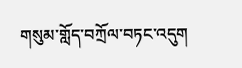གསུམ་གློད་བཀྲོལ་བཏང་འདུག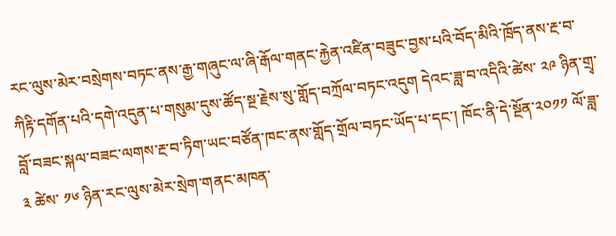རང་ལུས་མེར་བསྲེགས་བཏང་ནས་རྒྱ་གཞུང་ལ་ཞི་རྒོལ་གནང་རྐྱེན་འཛིན་བཟུང་བྱས་པའི་བོད་མིའི་ཁྲོད་ནས་རྔ་བ་ཀིརྟི་དགོན་པའི་དགེ་འདུན་པ་གསུམ་དུས་ཚོད་སྔ་རྗེས་སུ་གློད་བཀྲོལ་བཏང་འདུག དེའང་ཟླ་བ་འདིའི་ཚེས་ ༢༩ ཉིན་གྲྭ་བློ་བཟང་སྐལ་བཟང་ལགས་རྔ་བ་ཏིག་ཡང་བཙོན་ཁང་ནས་གློད་གྲོལ་བཏང་ཡོད་པ་དང་། ཁོང་ནི་དེ་སྔོན་༢༠༡༡ ལོ་ཟླ་ ༣ ཚེས་ ༡༦ ཉིན་རང་ལུས་མེར་སྲེག་གནང་མཁན་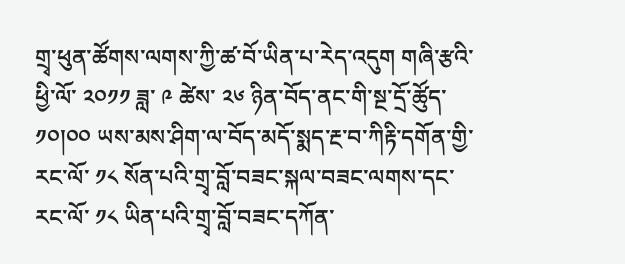གྲྭ་ཕུན་ཚོགས་ལགས་ཀྱི་ཚ་བོ་ཡིན་པ་རེད་འདུག གཞི་རྩའི་ཕྱི་ལོ་ ༢༠༡༡ ཟླ་ ༩ ཚེས་ ༢༦ ཉིན་བོད་ནང་གི་སྔ་དྲོ་ཚོུད་ ༡༠།༠༠ ཡས་མས་ཤིག་ལ་བོད་མདོ་སྨད་རྔ་བ་ཀིརྟི་དགོན་གྱི་རང་ལོ་ ༡༨ སོན་པའི་གྲྭ་བློ་བཟང་སྐལ་བཟང་ལགས་དང་རང་ལོ་ ༡༨ ཡིན་པའི་གྲྭ་བློ་བཟང་དཀོན་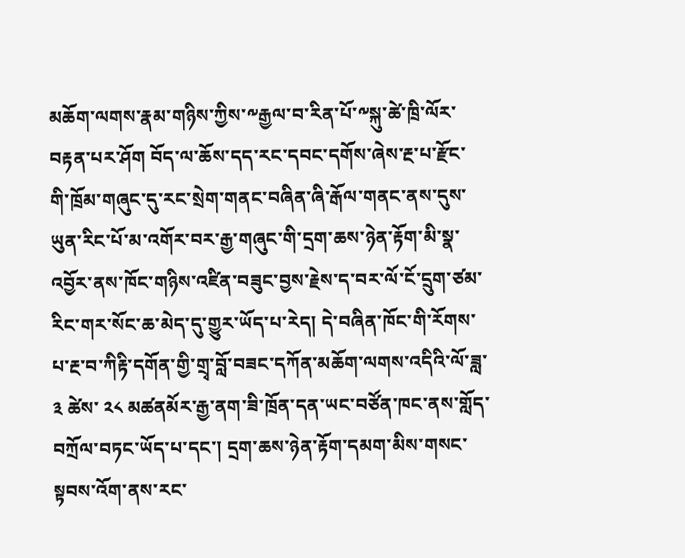མཆོག་ལགས་རྣམ་གཉིས་ཀྱིས་༸རྒྱལ་བ་རིན་པོ་༸སྐུ་ཚེ་ཁྲི་ལོར་བརྟན་པར་ཤོག བོད་ལ་ཆོས་དད་རང་དབང་དགོས་ཞེས་རྔ་པ་རྫོང་གི་ཁྲོམ་གཞུང་དུ་རང་སྲེག་གནང་བཞིན་ཞི་རྒོལ་གནང་ནས་དུས་ཡུན་རིང་པོ་མ་འགོར་བར་རྒྱ་གཞུང་གི་དྲག་ཆས་ཉེན་རྟོག་མི་སྣ་འབྱོར་ནས་ཁོང་གཉིས་འཛིན་བཟུང་བྱས་རྗེས་ད་བར་ལོ་ངོ་དྲུག་ཙམ་རིང་གར་སོང་ཆ་མེད་དུ་གྱུར་ཡོད་པ་རེད། དེ་བཞིན་ཁོང་གི་རོགས་པ་རྔ་བ་ཀིརྟི་དགོན་གྱི་གྲྭ་བློ་བཟང་དཀོན་མཆོག་ལགས་འདིའི་ལོ་ཟླ་ ༣ ཚེས་ ༢༨ མཚནམོར་རྒྱ་ནག་ཟི་ཁྲོན་དན་ཡང་བཙོན་ཁང་ནས་གློད་བཀྲོལ་བཏང་ཡོད་པ་དང་། དྲག་ཆས་ཉེན་རྟོག་དམག་མིས་གསང་སྟབས་འོག་ནས་རང་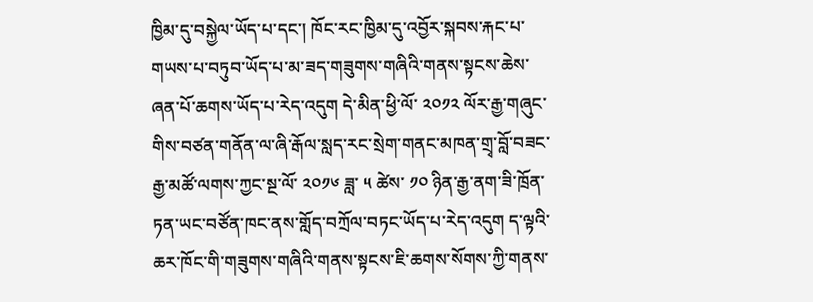ཁྱིམ་དུ་བསྐྱེལ་ཡོད་པ་དང་། ཁོང་རང་ཁྱིམ་དུ་འབྱོར་སྐབས་རྐང་པ་གཡས་པ་བཏུབ་ཡོད་པ་མ་ཟད་གཟུགས་གཞིའི་གནས་སྟངས་ཆེས་ཞན་པོ་ཆགས་ཡོད་པ་རེད་འདུག དེ་མིན་ཕྱི་ལོ་ ༢༠༡༢ ལོར་རྒྱ་གཞུང་གིས་བཙན་གནོན་ལ་ཞི་རྒོལ་སླད་རང་སྲེག་གནང་མཁན་གྲྭ་བློ་བཟང་རྒྱ་མཚོ་ལགས་ཀྱང་སྔ་ལོ་ ༢༠༡༦ ཟླ་ ༥ ཚེས་ ༡༠ ཉིན་རྒྱ་ནག་ཟི་ཁྲོན་ཏན་ཡང་བཙོན་ཁང་ནས་གློད་བཀྲོལ་བཏང་ཡོད་པ་རེད་འདུག ད་ལྟའི་ཆར་ཁོང་གི་གཟུགས་གཞིའི་གནས་སྟངས་ཇི་ཆགས་སོགས་ཀྱི་གནས་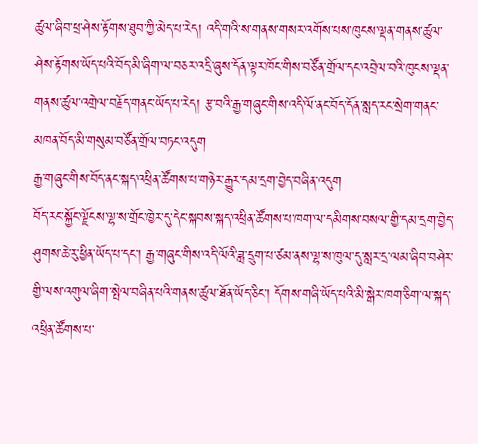ཚུལ་ཞིབ་ཕྲ་ཤེས་རྟོགས་ཐུབ་ཀྱི་མེད་པ་རེད། འདི་གའི་ས་གནས་གསར་འགོས་པས་ཁུངས་ལྡན་གནས་ཚུལ་ཤེས་རྟོགས་ཡོད་པའི་བོད་མི་ཞིག་ལ་བཅར་འདྲི་ཞུས་དོན་ལྟར་ཁོང་གིས་བཙོན་གྲོལ་དང་འབྲེལ་བའི་ཁུངས་ལྡན་གནས་ཚུལ་འགྲེལ་བརྗོད་གནང་ཡོད་པ་རེད། རྩ་བའི་རྒྱ་གཞུང་གིས་འདི་ལོ་ནང་བོད་དོན་སླད་རང་སྲེག་གནང་མཁན་བོད་མི་གསུམ་བཙོན་གྲོལ་བཏང་འདུག
རྒྱ་གཞུང་གིས་བོད་ནང་སྐད་འཕྲིན་ཚོགས་པ་གཉེར་རྒྱུར་དམ་དྲག་བྱེད་བཞིན་འདུག
བོད་རང་སྐྱོང་ལྗོངས་ལྷ་ས་གྲོང་ཁྱེར་དུ་དེང་སྐབས་སྐད་འཕྲིན་ཚོགས་པ་ཁག་ལ་དམིགས་བསལ་གྱི་དམ་དྲག་བྱེད་ཤུགས་ཆེ་རུ་ཕྱིན་ཡོད་པ་དང་། རྒྱ་གཞུང་གིས་འདི་ལོའི་ཟླ་དྲུག་པ་ཙམ་ནས་ལྷ་ས་ཁུལ་དུ་སླར་དྲ་ལམ་ཞིབ་བཤེར་གྱི་ལས་འགུལ་ཞིག་སྤེལ་བཞིན་པའི་གནས་ཚུལ་ཐོན་ཡོད་ཅིང་། དོགས་གཞི་ཡོད་པའི་མི་སྒེར་ཁག་ཅིག་ལ་སྐད་འཕྲིན་ཚོགས་པ་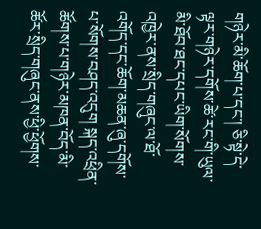གཉེར་མི་ཆོག་པ་དང་། ཅི་སྟེ་དེ་ལྟར་གཉེར་དགོས་ཚེ་རང་གི་ཡུལ་མི་ཐོབ་ཐང་དཔང་ཡིག་སོགས་འཁྱེར་ནས་སྲིད་གཞུང་ལ་ཐོ་འགོད་དང་ཆོག་མཆན་ཞུ་དགོས་པ་སོགས་བཤད་འདུག སྐད་འཕྲིན་ཚོགས་པ་གཉེར་མཁན་བོད་མི་ཚོར་སྲིད་གཞུང་ནས་ཕྱི་ཕྱོགས་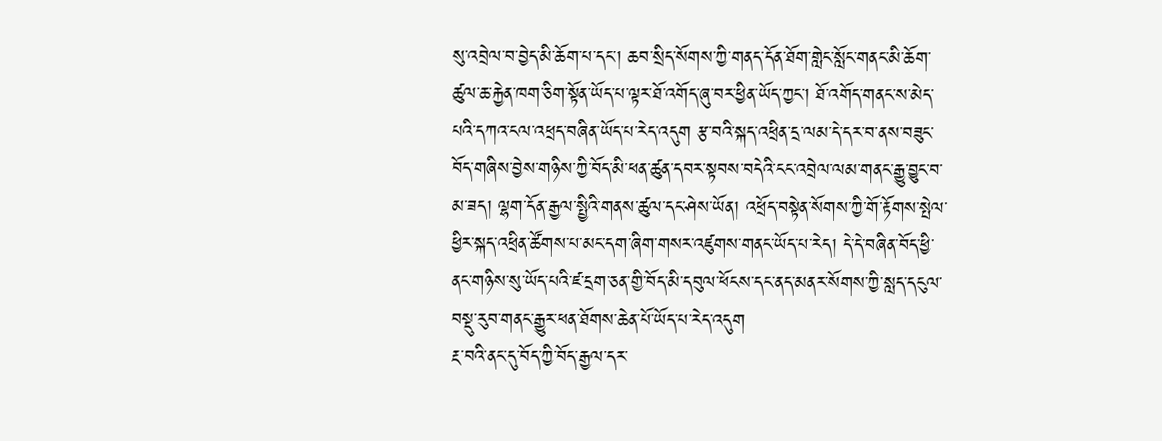སུ་འབྲེལ་བ་བྱེད་མི་ཆོག་པ་དང་། ཆབ་སྲིད་སོགས་ཀྱི་གནད་དོན་ཐོག་གླེང་སློང་གནང་མི་ཆོག་ཚུལ་ཆ་རྐྱེན་ཁག་ཅིག་སྟོན་ཡོད་པ་ལྟར་ཐོ་འགོད་ཞུ་བར་ཕྱིན་ཡོད་ཀྱང་། ཐོ་འགོད་གནང་ས་མེད་པའི་དཀའ་ངལ་འཕྲད་བཞིན་ཡོད་པ་རེད་འདུག རྩ་བའི་སྐད་འཕྲིན་དྲ་ལམ་དེ་དར་བ་ནས་བཟུང་བོད་གཞིས་བྱེས་གཉིས་ཀྱི་བོད་མི་ཕན་ཚུན་དབར་སྟབས་བདེའི་ངང་འབྲེལ་ལམ་གནང་རྒྱུ་བྱུང་བ་མ་ཟད། ལྷག་དོན་རྒྱལ་སྤྱིའི་གནས་ཚུལ་དང་ཤེས་ཡོན། འཕྲོད་བསྟེན་སོགས་ཀྱི་གོ་རྟོགས་སྤེལ་ཕྱིར་སྐད་འཕྲིན་ཚོགས་པ་མང་དག་ཞིག་གསར་འཛུགས་གནང་ཡོད་པ་རེད། དེ་དེ་བཞིན་བོད་ཕྱི་ནང་གཉིས་སུ་ཡོད་པའི་ཛ་དྲག་ཅན་གྱི་བོད་མི་དབུལ་ཕོངས་དང་ནད་མནར་སོགས་ཀྱི་སླད་དངུལ་བསྡུ་རུབ་གནང་རྒྱུར་ཕན་ཐོགས་ཆེན་པོ་ཡོད་པ་རེད་འདུག
རྔ་བའི་ནང་དུ་བོད་ཀྱི་བོད་རྒྱལ་དར་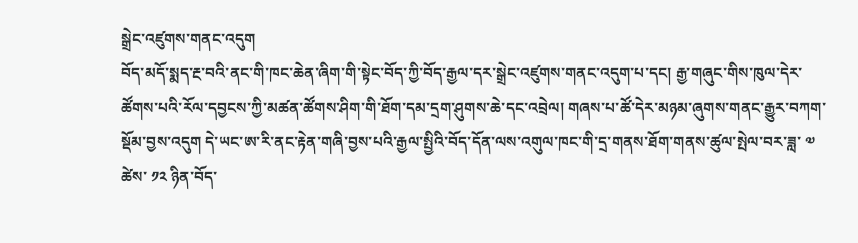སྒྲེང་འཛུགས་གནང་འདུག
བོད་མདོ་སྨད་རྔ་བའི་ནང་གི་ཁང་ཆེན་ཞིག་གི་སྟེང་བོད་ཀྱི་བོད་རྒྱལ་དར་སྒྲེང་འཛུགས་གནང་འདུག་པ་དང། རྒྱ་གཞུང་གིས་ཁུལ་དེར་ཚོགས་པའི་རོལ་དབྱངས་ཀྱི་མཚན་ཚོགས་ཤིག་གི་ཐོག་དམ་དྲག་ཤུགས་ཆེ་དང་འབྲེལ། གཞས་པ་ཚོ་དེར་མཉམ་ཞུགས་གནང་རྒྱུར་བཀག་སྡོམ་བྱས་འདུག དེ་ཡང་ཨ་རི་ནང་རྟེན་གཞི་བྱས་པའི་རྒྱལ་སྤྱིའི་བོད་དོན་ལས་འགུལ་ཁང་གི་དྲ་གནས་ཐོག་གནས་ཚུལ་སྤེལ་བར་ཟླ་ ༧ ཚེས་ ༡༢ ཉིན་བོད་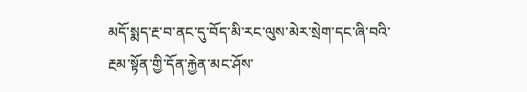མདོ་སྨད་རྔ་བ་ནང་དུ་བོད་མི་རང་ལུས་མེར་སྲེག་དང་ཞི་བའི་རྔམ་སྟོན་གྱི་དོན་རྐྱེན་མང་ཤོས་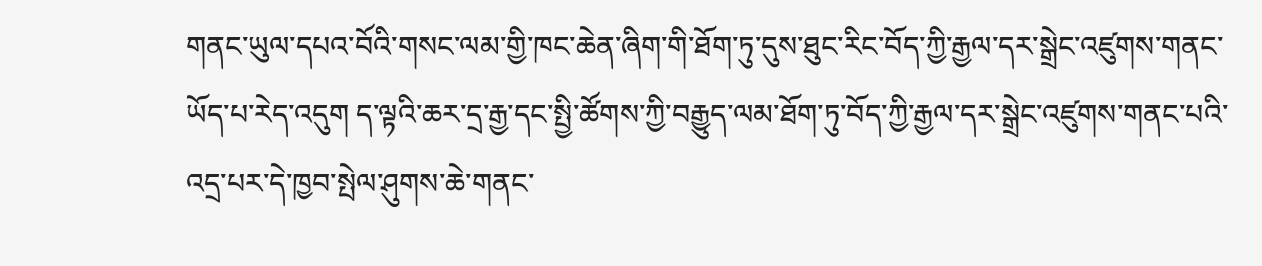གནང་ཡུལ་དཔའ་བོའི་གསང་ལམ་གྱི་ཁང་ཆེན་ཞིག་གི་ཐོག་ཏུ་དུས་ཐུང་རིང་བོད་ཀྱི་རྒྱལ་དར་སྒྲེང་འཛུགས་གནང་ཡོད་པ་རེད་འདུག ད་ལྟའི་ཆར་དྲ་རྒྱ་དང་སྤྱི་ཚོགས་ཀྱི་བརྒྱུད་ལམ་ཐོག་ཏུ་བོད་ཀྱི་རྒྱལ་དར་སྒྲེང་འཛུགས་གནང་པའི་འདྲ་པར་དེ་ཁྱབ་སྤེལ་ཤུགས་ཆེ་གནང་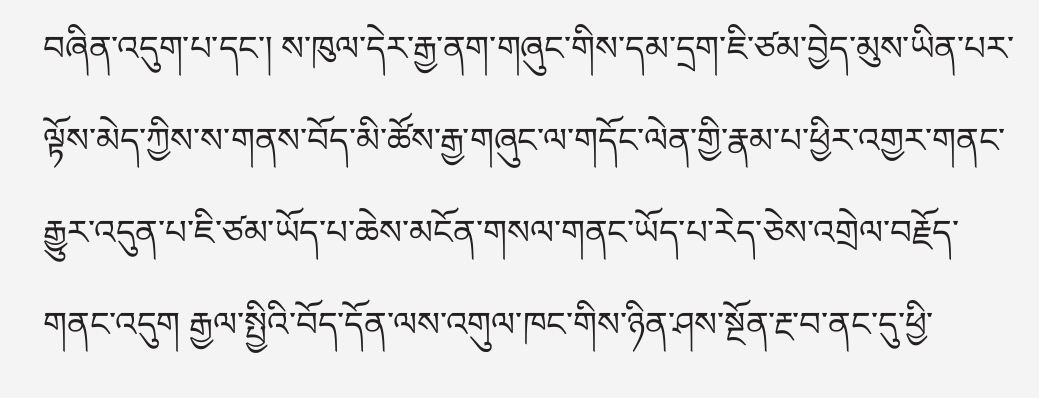བཞིན་འདུག་པ་དང་། ས་ཁུལ་དེར་རྒྱ་ནག་གཞུང་གིས་དམ་དྲག་ཇི་ཙམ་བྱེད་མུས་ཡིན་པར་ལྟོས་མེད་ཀྱིས་ས་གནས་བོད་མི་ཚོས་རྒྱ་གཞུང་ལ་གདོང་ལེན་གྱི་རྣམ་པ་ཕྱིར་འགྱར་གནང་རྒྱུར་འདུན་པ་ཇི་ཙམ་ཡོད་པ་ཆེས་མངོན་གསལ་གནང་ཡོད་པ་རེད་ཅེས་འགྲེལ་བརྗོད་གནང་འདུག རྒྱལ་སྤྱིའི་བོད་དོན་ལས་འགུལ་ཁང་གིས་ཉིན་ཤས་སྔོན་རྔ་བ་ནང་དུ་ཕྱི་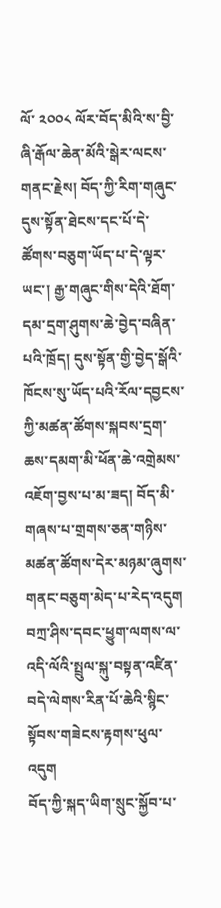ལོ་ ༢༠༠༨ ལོར་བོད་མིའི་ས་བྱི་ཞི་རྒོལ་ཆེན་མོའི་སྒེར་ལངས་གནང་རྗེས། བོད་ཀྱི་རིག་གཞུང་དུས་སྟོན་ཐེངས་དང་པོ་དེ་ཚོགས་བཅུག་ཡོད་པ་དེ་ལྟར་ཡང་། རྒྱ་གཞུང་གིས་དེའི་ཐོག་དམ་དྲག་ཤུགས་ཆེ་བྱེད་བཞིན་པའི་ཁྲོད། དུས་སྟོན་གྱི་བྱེད་སྒོའི་ཁོངས་སུ་ཡོད་པའི་རོལ་དབྱངས་ཀྱི་མཚན་ཚོགས་སྐབས་དྲག་ཆས་དམག་མི་ཕོན་ཆེ་འགྲེམས་འཇོག་བྱས་པ་མ་ཟད། བོད་མི་གཞས་པ་གྲགས་ཅན་གཉིས་མཚན་ཚོགས་དེར་མཉམ་ཞུགས་གནང་བཅུག་མེད་པ་རེད་འདུག
བཀྲ་ཤིས་དབང་ཕྱུག་ལགས་ལ་འདི་ལོའི་སྤྲུལ་སྐུ་བསྟན་འཛིན་བདེ་ལེགས་རིན་པོ་ཆེའི་སྙིང་སྟོབས་གཟེངས་རྟགས་ཕུལ་འདུག
བོད་ཀྱི་སྐད་ཡིག་སྲུང་སྐྱོབ་པ་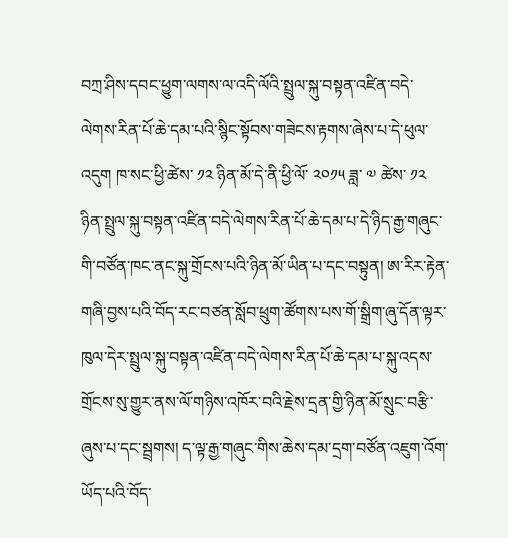བཀྲ་ཤིས་དབང་ཕྱུག་ལགས་ལ་འདི་ལོའི་སྤྲུལ་སྐུ་བསྟན་འཛིན་བདེ་ལེགས་རིན་པོ་ཆེ་དམ་པའི་སྙིང་སྟོབས་གཟེངས་རྟགས་ཞེས་པ་དེ་ཕུལ་འདུག ཁ་སང་ཕྱི་ཚེས་ ༡༢ ཉིན་མོ་དེ་ནི་ཕྱི་ལོ་ ༢༠༡༥ ཟླ་ ༧ ཚེས་ ༡༢ ཉིན་སྤྲུལ་སྐུ་བསྟན་འཛིན་བདེ་ལེགས་རིན་པོ་ཆེ་དམ་པ་དེ་ཉིད་རྒྱ་གཞུང་གི་བཙོན་ཁང་ནང་སྐུ་གྲོངས་པའི་ཉིན་མོ་ཡིན་པ་དང་བསྟུན། ཨ་རིར་རྟེན་གཞི་བྱས་པའི་བོད་རང་བཙན་སློབ་ཕྲུག་ཚོགས་པས་གོ་སྒྲིག་ཞུ་དོན་ལྟར་ཁུལ་དེར་སྤྲུལ་སྐུ་བསྟན་འཛིན་བདེ་ལེགས་རིན་པོ་ཆེ་དམ་པ་སྐུ་འདས་གྲོངས་སུ་གྱུར་ནས་ལོ་གཉིས་འཁོར་བའི་རྗེས་དྲན་གྱི་ཉིན་མོ་སྲུང་བརྩི་ཞུས་པ་དང་སྦྲགས། ད་ལྟ་རྒྱ་གཞུང་གིས་ཆེས་དམ་དྲག་བཙོན་འཇུག་འོག་ཡོད་པའི་བོད་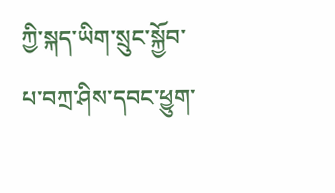ཀྱི་སྐད་ཡིག་སྲུང་སྐྱོབ་པ་བཀྲ་ཤིས་དབང་ཕྱུག་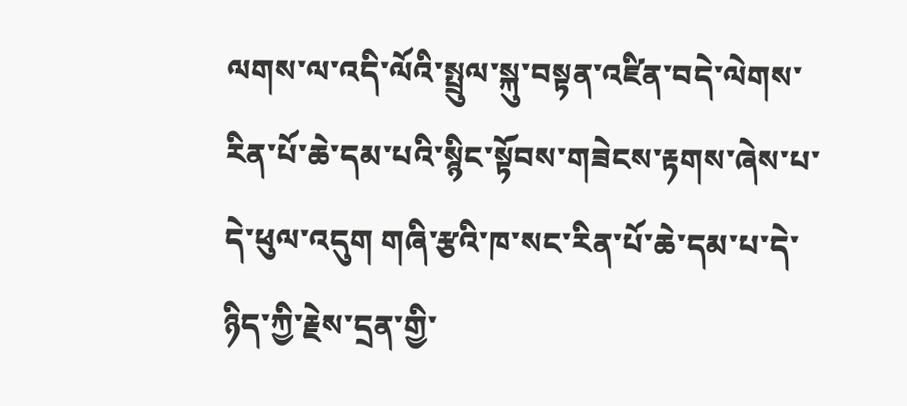ལགས་ལ་འདི་ལོའི་སྤྲུལ་སྐུ་བསྟན་འཛིན་བདེ་ལེགས་རིན་པོ་ཆེ་དམ་པའི་སྙིང་སྟོབས་གཟེངས་རྟགས་ཞེས་པ་དེ་ཕུལ་འདུག གཞི་རྩའི་ཁ་སང་རིན་པོ་ཆེ་དམ་པ་དེ་ཉིད་ཀྱི་རྗེས་དྲན་གྱི་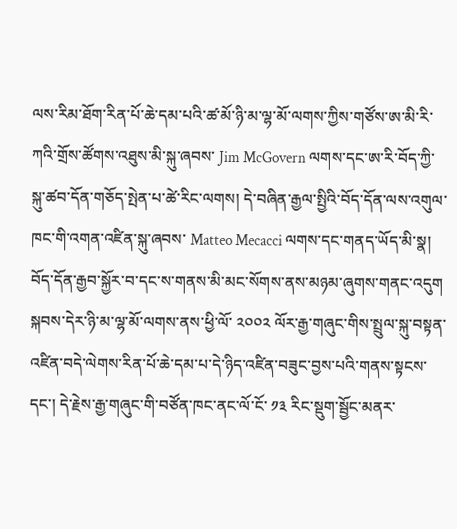ལས་རིམ་ཐོག་རིན་པོ་ཆེ་དམ་པའི་ཚ་མོ་ཉི་མ་ལྷ་མོ་ལགས་ཀྱིས་གཙོས་ཨ་མི་རི་ཀའི་གྲོས་ཚོགས་འཐུས་མི་སྐུ་ཞབས་ Jim McGovern ལགས་དང་ཨ་རི་བོད་ཀྱི་སྐུ་ཚབ་དོན་གཅོད་སྤེན་པ་ཚེ་རིང་ལགས། དེ་བཞིན་རྒྱལ་སྤྱིའི་བོད་དོན་ལས་འགུལ་ཁང་གི་འགན་འཛིན་སྐུ་ཞབས་ Matteo Mecacci ལགས་དང་གནད་ཡོད་མི་སྣ། བོད་དོན་རྒྱབ་སྐྱོར་བ་དང་ས་གནས་མི་མང་སོགས་ནས་མཉམ་ཞུགས་གནང་འདུག སྐབས་དེར་ཉི་མ་ལྷ་མོ་ལགས་ནས་ཕྱི་ལོ་ ༢༠༠༢ ལོར་རྒྱ་གཞུང་གིས་སྤྲུལ་སྐུ་བསྟན་འཛིན་བདེ་ལེགས་རིན་པོ་ཆེ་དམ་པ་དེ་ཉིད་འཛིན་བཟུང་བྱས་པའི་གནས་སྟངས་དང་། དེ་རྗེས་རྒྱ་གཞུང་གི་བཙོན་ཁང་ནང་ལོ་ངོ་ ༡༣ རིང་སྡུག་སྦྱོང་མནར་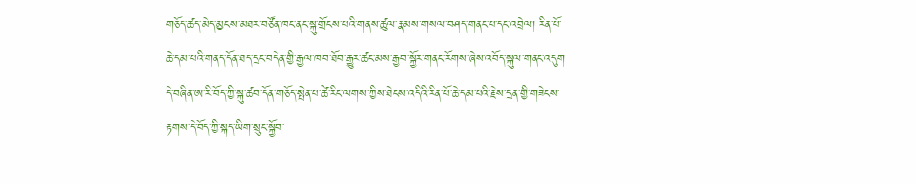གཅོད་ཚད་མེད་མྱངས་མཐར་བཙོན་ཁང་ནང་སྐུ་གྲོངས་པའི་གནས་ཚུལ་རྣམས་གསལ་བཤད་གནང་པ་དང་འབྲེལ། རིན་པོ་ཆེ་དམ་པའི་གནད་དོན་ཐད་དྲང་བདེན་གྱི་རྒྱལ་ཁབ་ཐོབ་རྒྱུར་ཚང་མས་རྒྱབ་སྐྱོར་གནང་རོགས་ཞེས་འབོད་སྐུལ་གནང་འདུག དེ་བཞིན་ཨ་རི་བོད་ཀྱི་སྐུ་ཚབ་དོན་གཅོད་སྤེན་པ་ཚེ་རིང་ལགས་ཀྱིས་ཐེངས་འདིའི་རིན་པོ་ཆེ་དམ་པའི་རྗེས་དྲན་གྱི་གཟེངས་རྟགས་དེ་བོད་ཀྱི་སྐད་ཡིག་སྲུང་སྐྱོབ་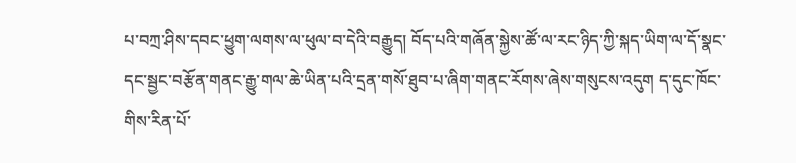པ་བཀྲ་ཤིས་དབང་ཕྱུག་ལགས་ལ་ཕུལ་བ་དེའི་བརྒྱུད། བོད་པའི་གཞོན་སྐྱེས་ཚོ་ལ་རང་ཉིད་ཀྱི་སྐད་ཡིག་ལ་དོ་སྣང་དང་སྦྱང་བརྩོན་གནང་རྒྱུ་གལ་ཆེ་ཡིན་པའི་དྲན་གསོ་ཐུབ་པ་ཞིག་གནང་རོགས་ཞེས་གསུངས་འདུག ད་དུང་ཁོང་གིས་རིན་པོ་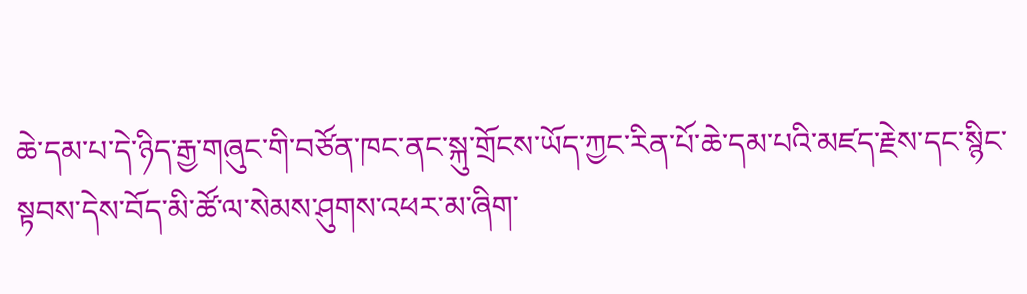ཆེ་དམ་པ་དེ་ཉིད་རྒྱ་གཞུང་གི་བཙོན་ཁང་ནང་སྐུ་གྲོངས་ཡོད་ཀྱང་རིན་པོ་ཆེ་དམ་པའི་མཛད་རྗེས་དང་སྙིང་སྟབས་དེས་བོད་མི་ཚོ་ལ་སེམས་ཤུགས་འཕར་མ་ཞིག་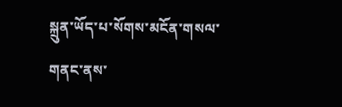སྐྲུན་ཡོད་པ་སོགས་མངོན་གསལ་གནང་ནས་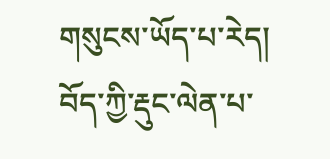གསུངས་ཡོད་པ་རེད།
བོད་ཀྱི་རྡུང་ལེན་པ་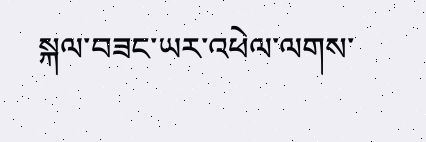སྐལ་བཟང་ཡར་འཕེལ་ལགས་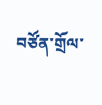བཙོན་གྲོལ་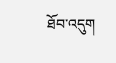ཐོབ་འདུག